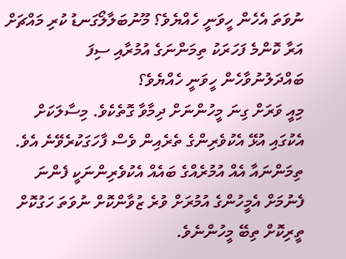ނުވަތަ އެހެން ހީވަނީ ހެއްޔެވެ؟ މޫނުބަލާލޯގަނޑު ކުރި މައްޗަށް އަރާ ކޮންމެ ފަހަރަކު ތިމަންނަގެ އުމުރާއި ސިފަ ބައްދަލުނުވާހެން ހީވަނީ ހެއްޔެވެ؟
މިއީ ވަރަށް ގިނަ މީހުންނަށް ދިމާވާ ގޮތެކެވެ. މިސާލަކަށް އެކުގައި އުޅޭ އެކުވެރިންގެ ތެރެއިން ވެސް ފާހަގަކުރެވޭނެ އެވެ. ތިމަންނައާ އެއް އުމުރެއްގެ ބައެއް އެކުވެރިންނަކީ ފެންނަ ފެނުމަށް އެމީހުންގެ އުމުރަށް ވުރެ ޒުވާންކޮށް ނުވަތަ ހަގުކޮށް ތީރިކޮށް ތިބޭ މީހުންނެވެ.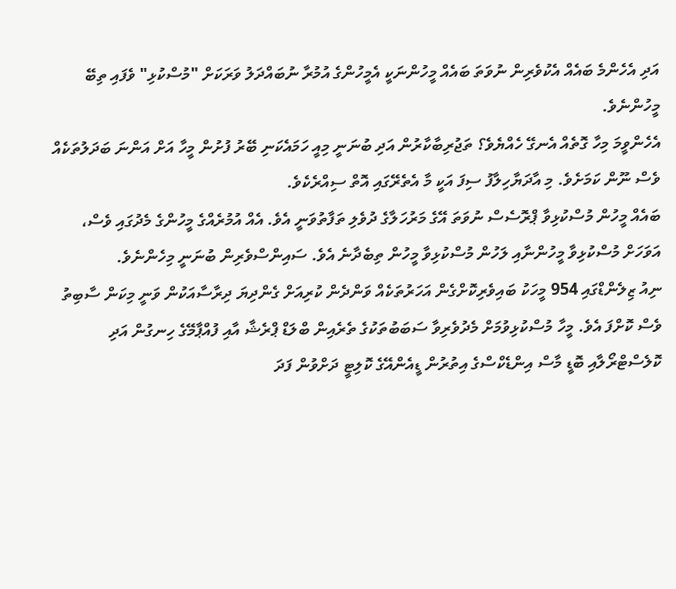އަދި އެހެންމެ ބައެއް އެކުވެރިން ނުވަތަ ބައެއް މީހުންނަކީ އެމީހުންގެ އުމުރާ ނުބައްދަލު ވަރަކަށް "މުސްކުޅި" ވެފައި ތިބޭ މީހުންނެވެ.
އެހެންވީމަ މިހާ ގޮތެއް އެނގޭ ހެއްޔެވެ؟ ތަޖުރިބާކާރުން އަދި ބުނަނީ މިއީ ހަމައެކަނި ބޭރު ފުށުން މީހާ އަށް އަންނަ ބަދަލުތަކެއް ވެސް ނޫން ކަމަށެވެ. މި އާދަޔާހިލާފު ސިފަ އަކީ މާ އެތެރޭގައި އޮތް ސިއްރެކެވެ.
ބައެއް މީހުން މުސްކުޅިވާ ޕްރޮސެސް ނުވަތަ އޭގެ މަރުހަލާގެ ދުވެލި ތަފާތުވަނީ އެވެ. އެއް އުމުރެއްގެ މީހުންގެ މެދުގައި ވެސް، އަވަހަށް މުސްކުޅިވާ މީހުންނާއި ލަހުން މުސްކުޅިވާ މީހުން ތިބެދާނެ އެވެ. ސައިންސްވެރިން ބުނަނީ މިހެންނެވެ.
ނިއު ޒިލެންޑްގައި 954 މީހަކު ބައިވެރިކޮށްގެން އަހަރުތަކެއް ވަންދެން ކުރިއަށް ގެންދިޔަ ދިރާސާއަކުން ވަނީ މިކަން ސާބިތު ވެސް ކޮށްފަ އެވެ. މީހާ މުސްކުޅިވުމަށް މެދުވެރިވާ ސަބަބުތަކުގެ ތެރެއިން ބްލަޑް ޕްރެޝާ އާއި ފުއްޕާމޭގެ ހިނގުން އަދި ކޮލެސްޓްރޯލާއި ބޮޑީ މާސް އިންޑެކްސްގެ އިތުރުން ޑީއެންއޭގެ ކޮލިޓީ ދަށްވުން ފަދަ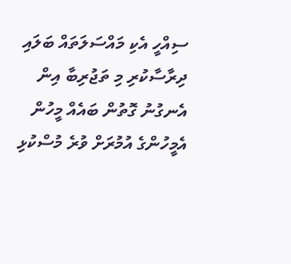ސިއްހީ އެކި މައްސަލަތައް ބަލައި ދިރާސާކުރި މި ތަޖުރިބާ އިން އެނގުނު ގޮތުން ބައެއް މީހުން އެމީހުންގެ އުމުރަށް ވުރެ މުސްކުޅި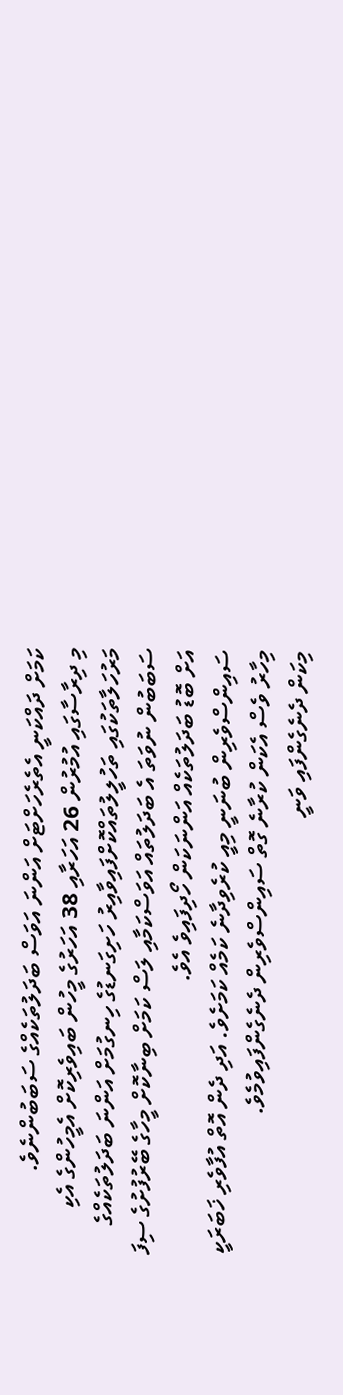ކަމަށް ދައްކަނީ އެތެރެހަށްޓަށް އަންނަ އަވަސް ބަދަލުތަކެއްގެ ސަބަބުންނެވެ.
މި ދިރާސާގައި އުމުރުން 26 އަހަރާއި 38 އަހަރުގެ މީހުން ބައިވެރިކޮށް އެމީހުންގެ އެކި މަރުހަލާތަކުގައި ތަހުލީލުތައްކޮށްފައިވާއިރު ހަށިގަނޑުގެ ހިނގުމަށް އަންނަ ބަދަލުތަކެއްގެ ސަބަބުން ނުވަތަ އެ ބަދަލުތައް އަވަސްކަމާއި ލަސް ކަމަށް ބިނާކޮށް މީހާގެ ބޭރުފުށުގެ ސިފަ އަށް ބޮޑު ބަދަލުތަކެއް އަންނަކަން ހޯދިފައިވެ އެވެ.
ސައިންސްވެރިން ބުނަނީ މިއީ ކުރެވިދާނެ ކަމެއް ކަމަށެވެ. އަދި ދެން އޮތް އުފާވެރި ޚަބަރަކީ މިހާރު ވެސް އެކަން ކުރާނެ ގޮތް ސައިންސްވެރިން ދެނެގެންފައިވުމެވެ.
މިކަން ދެނެގެންފައި ވަނީ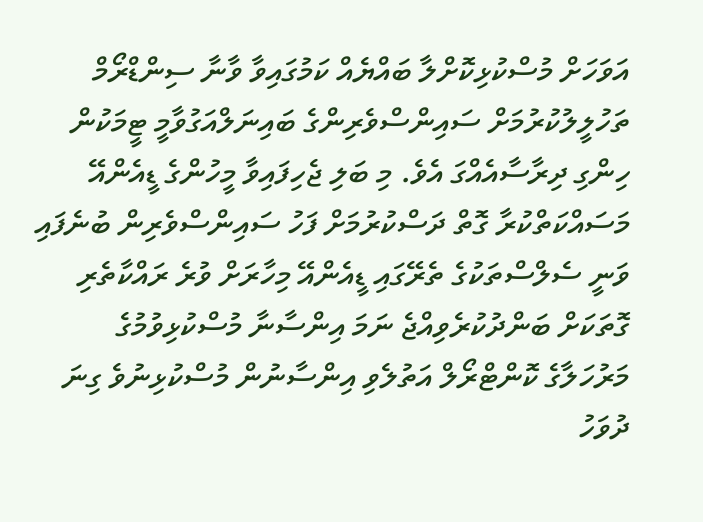އަވަހަށް މުސްކުޅިކޮށްލާ ބައްޔެއް ކަމުގައިވާ ވާނާ ސިންޑްރޯމް ތަހުލީލުކުރުމަށް ސައިންސްވެރިންގެ ބައިނަލްއަގުވާމީ ޓީމަކުން ހިންގި ދިރާސާއެއްގަ އެވެ. މި ބަލި ޖެހިފައިވާ މީހުންގެ ޑީއެންއޭ މަސައްކަތްކުރާ ގޮތް ދަސްކުރުމަށް ފަހު ސައިންސްވެރިން ބުނެފައި ވަނީ ސެލްސްތަކުގެ ތެރޭގައި ޑީއެންއޭ މިހާރަށް ވުރެ ރައްކާތެރި ގޮތަކަށް ބަންދުކުރެވިއްޖެ ނަމަ އިންސާނާ މުސްކުޅިވުމުގެ މަރުހަލާގެ ކޮންޓްރޯލް އަތުލެވި އިންސާނުން މުސްކުޅިނުވެ ގިނަ ދުވަހު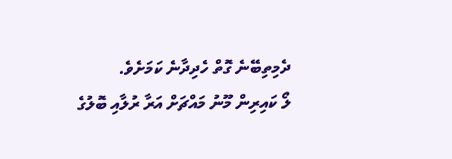ދެމިތިބޭނެ ގޮތް ހެދިދާނެ ކަމަށެވެ.
ލޯ ކައިރިން މޫނު މައްޗަށް އަރާ ރުލާއި ބޮލުގެ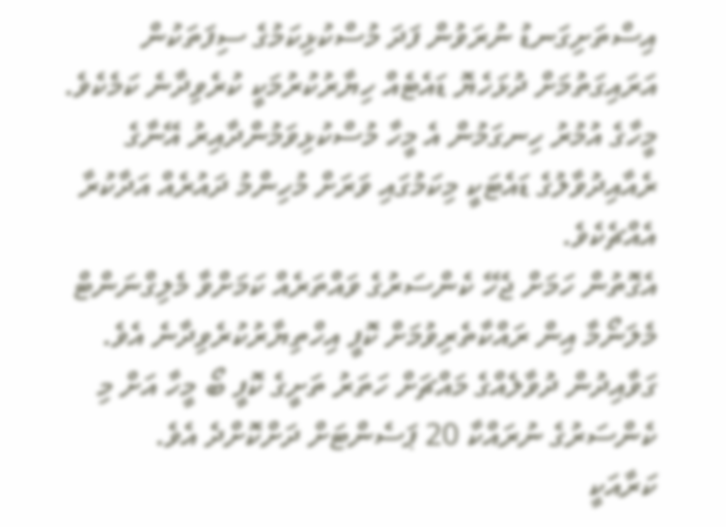އިސްތަށިގަނޑު ނުރަވުން ފަދަ މުސްކުޅިކަމުގެ ސިފަތަކުން އަރައިގަތުމަށް ދުޅަހެޔޮ ޑައެޓެއް ހިޔާރުކުރުމަކީ ކުރެވިދާނެ ކަމެކެވެ. މީހާގެ އުމުރު ހިނގަމުން އެ މީހާ މުސްކުޅިވަމުންދާއިރު އޭނާގެ ރެއާއިދުވާލުގެ ޑައެޓަކީ މިކަމުގައި ވަރަށް މުހިންމު ދައުރެއް އަދާކުރާ އެއްޗެކެވެ.
އެގޮތުން ހަމަށް ޖެހޭ ކެންސަރުގެ ވައްތަރެއް ކަމަށްވާ މެލިގްނަންޓް މެލަނޯމާ އިން ރައްކާތެރިވުމަށް ކޮފީ އިހްތިޔާރުކުރެވިދާނެ އެވެ. ގަވާއިދުން ދުވާލެއްގެ މައްޗަށް ހަތަރު ތަށީގެ ކޮފީ ބޯ މީހާ އަށް މި ކެންސަރުގެ ނުރައްކާ 20 ޕަސެންޓަށް ދަށްކޮށްދެ އެވެ.
ކަރާއަކީ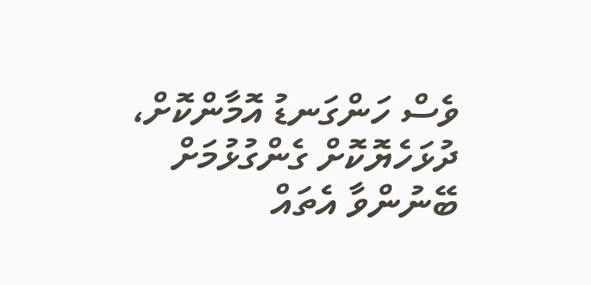ވެސް ހަންގަނޑު އޮމާންކޮށް، ދުޅަހެޔޮކޮށް ގެންގުޅުމަށް ބޭނުންވާ އެތައް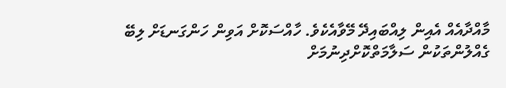މާއްދާއެއް އެއިން ލިއްބައިދޭ މޭވާއެކެވެ. ހާއްސަކޮށް އަވިން ހަންގަނޑަށް ލިބޭ ގެއްލުންތަކުން ސަލާމަތްކޮށްދިނުމަށް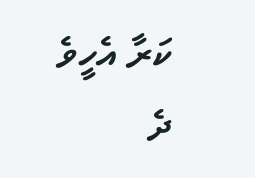ކަރާ އެހީވެ ދެ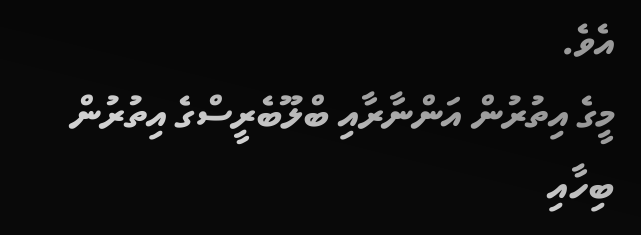އެވެ.
މީގެ އިތުރުން އަންނާރާއި ބްލޫބެރީސްގެ އިތުރުން ބިހާއި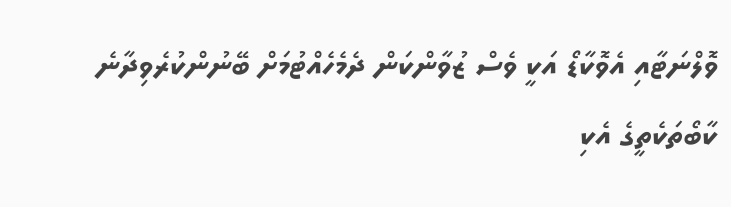ވޮލްނަޓާއި އެވޮކާޑޯ އަކީ ވެސް ޒުވާންކަން ދެމެހެއްޓުމަށް ބޭނުންކުރެވިދާނެ ކާބޯތަކެތީގެ އެކި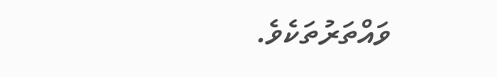ވައްތަރުތަކެވެ.